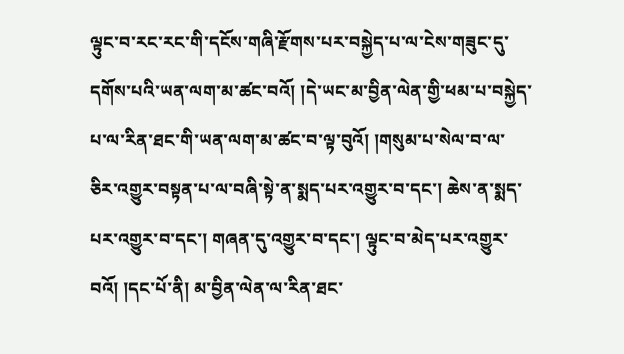ལྟུང་བ་རང་རང་གི་དངོས་གཞི་རྫོགས་པར་བསྐྱེད་པ་ལ་ངེས་གཟུང་དུ་དགོས་པའི་ཡན་ལག་མ་ཚང་བའོ། །དེ་ཡང་མ་བྱིན་ལེན་གྱི་ཕམ་པ་བསྐྱེད་པ་ལ་རིན་ཐང་གི་ཡན་ལག་མ་ཚང་བ་ལྟ་བུའོ། །གསུམ་པ་སེལ་བ་ལ་ཅིར་འགྱུར་བསྟན་པ་ལ་བཞི་སྟེ་ན་སྨད་པར་འགྱུར་བ་དང་། ཆེས་ན་སྨད་པར་འགྱུར་བ་དང་། གཞན་དུ་འགྱུར་བ་དང་། ལྟུང་བ་མེད་པར་འགྱུར་བའོ། །དང་པོ་ནི། མ་བྱིན་ལེན་ལ་རིན་ཐང་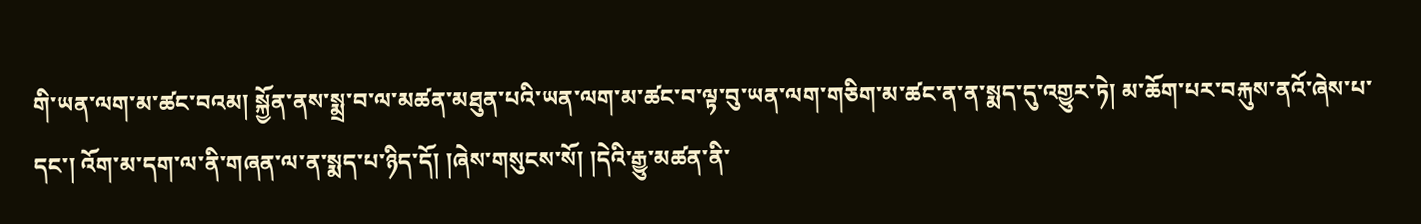གི་ཡན་ལག་མ་ཚང་བའམ། སྐྱོན་ནས་སྨྲ་བ་ལ་མཚན་མཐུན་པའི་ཡན་ལག་མ་ཚང་བ་ལྟ་བུ་ཡན་ལག་གཅིག་མ་ཚང་ན་ན་སྨད་དུ་འགྱུར་ཏེ། མ་ཆོག་པར་བརྐུས་ནའོ་ཞེས་པ་དང་། འོག་མ་དག་ལ་ནི་གཞན་ལ་ན་སྨད་པ་ཉིད་དོ། །ཞེས་གསུངས་སོ། །དེའི་རྒྱུ་མཚན་ནི་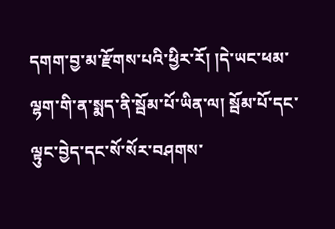དགག་བྱ་མ་རྫོགས་པའི་ཕྱིར་རོ། །དེ་ཡང་ཕམ་ལྷག་གི་ན་སྨད་ནི་སྦོམ་པོ་ཡིན་ལ། སྦོམ་པོ་དང་ལྟུང་བྱེད་དང་སོ་སོར་བཤགས་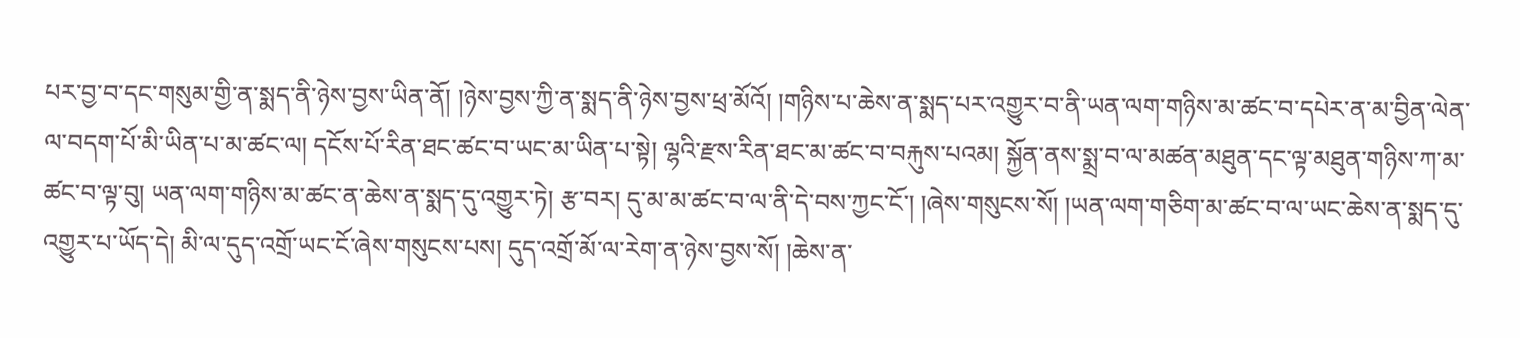པར་བྱ་བ་དང་གསུམ་གྱི་ན་སྨད་ནི་ཉེས་བྱས་ཡིན་ནོ། །ཉེས་བྱས་ཀྱི་ན་སྨད་ནི་ཉེས་བྱས་ཕྲ་མོའོ། །གཉིས་པ་ཆེས་ན་སྨད་པར་འགྱུར་བ་ནི་ཡན་ལག་གཉིས་མ་ཚང་བ་དཔེར་ན་མ་བྱིན་ལེན་ལ་བདག་པོ་མི་ཡིན་པ་མ་ཚང་ལ། དངོས་པོ་རིན་ཐང་ཚང་བ་ཡང་མ་ཡིན་པ་སྟེ། ལྷའི་རྫས་རིན་ཐང་མ་ཚང་བ་བརྐུས་པའམ། སྐྱོན་ནས་སྨྲ་བ་ལ་མཚན་མཐུན་དང་ལྟ་མཐུན་གཉིས་ཀ་མ་ཚང་བ་ལྟ་བུ། ཡན་ལག་གཉིས་མ་ཚང་ན་ཆེས་ན་སྨད་དུ་འགྱུར་ཏེ། རྩ་བར། དུ་མ་མ་ཚང་བ་ལ་ནི་དེ་བས་ཀྱང་ངོ་། །ཞེས་གསུངས་སོ། །ཡན་ལག་གཅིག་མ་ཚང་བ་ལ་ཡང་ཆེས་ན་སྨད་དུ་འགྱུར་པ་ཡོད་དེ། མི་ལ་དུད་འགྲོ་ཡང་ངོ་ཞེས་གསུངས་པས། དུད་འགྲོ་མོ་ལ་རེག་ན་ཉེས་བྱས་སོ། །ཆེས་ན་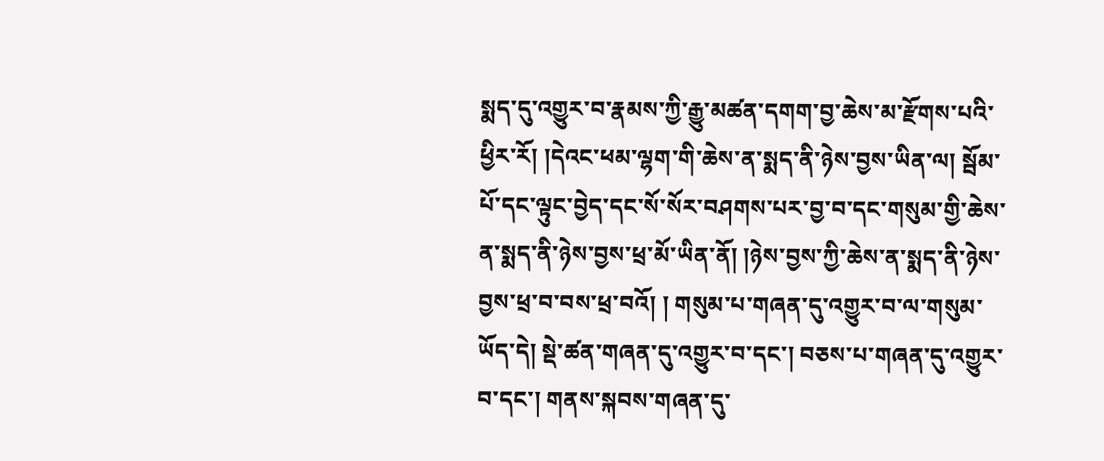སྨད་དུ་འགྱུར་བ་རྣམས་ཀྱི་རྒྱུ་མཚན་དགག་བྱ་ཆེས་མ་རྫོགས་པའི་ཕྱིར་རོ། །དེའང་ཕམ་ལྷག་གི་ཆེས་ན་སྨད་ནི་ཉེས་བྱས་ཡིན་ལ། སྦོམ་པོ་དང་ལྟུང་བྱེད་དང་སོ་སོར་བཤགས་པར་བྱ་བ་དང་གསུམ་གྱི་ཆེས་ན་སྨད་ནི་ཉེས་བྱས་ཕྲ་མོ་ཡིན་ནོ། །ཉེས་བྱས་ཀྱི་ཆེས་ན་སྨད་ནི་ཉེས་བྱས་ཕྲ་བ་བས་ཕྲ་བའོ། ། གསུམ་པ་གཞན་དུ་འགྱུར་བ་ལ་གསུམ་ཡོད་དེ། སྡེ་ཚན་གཞན་དུ་འགྱུར་བ་དང་། བཅས་པ་གཞན་དུ་འགྱུར་བ་དང་། གནས་སྐབས་གཞན་དུ་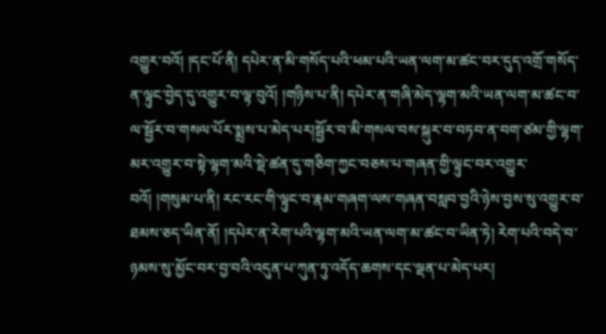འགྱུར་བའོ། །དང་པོ་ནི། དཔེར་ན་མི་གསོད་པའི་ཕམ་པའི་ཡན་ལག་མ་ཚང་བར་དུད་འགྲོ་གསོད་ན་ལྟུང་བྱེད་དུ་འགྱུར་བ་ལྟ་བུའོ། །གཉིས་པ་ནི། དཔེར་ན་གཞི་མེད་ལྷག་མའི་ཡན་ལག་མ་ཚང་བ་ལ་སྦྱོར་བ་གསལ་པོར་སྨྲས་པ་མེད་པར།སྦྱོར་བ་མི་གསལ་བས་སྐུར་བ་བཏབ་ན་བག་ཙམ་གྱི་ལྷག་མར་འགྱུར་བ་སྟེ་ལྷག་མའི་སྡེ་ཚན་དུ་གཅིག་ཀྱང་བཅས་པ་གཞན་གྱི་ལྟུང་བར་འགྱུར་བའོ། །གསུམ་པ་ནི། རང་རང་གི་ལྟུང་བ་རྣམ་གཞག་ལས་གཞན་བསླབ་བྱའི་ཉེས་བྱས་སུ་འགྱུར་བ་ཐམས་ཅད་ཡིན་ནོ། །དཔེར་ན་རེག་པའི་ལྷག་མའི་ཡན་ལག་མ་ཚང་བ་ཡིན་ཏེ། རེག་པའི་བདེ་བ་ཉམས་སུ་མྱོང་བར་བྱ་བའི་འདུན་པ་ཀུན་ཏུ་འདོད་ཆགས་དང་ལྡན་པ་མེད་པར།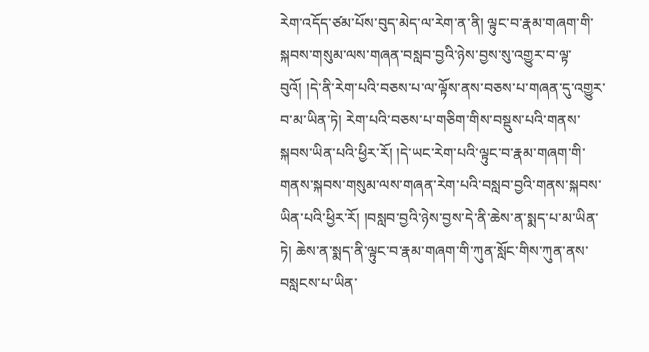རེག་འདོད་ཙམ་པོས་བུད་མེད་ལ་རེག་ན་ནི། ལྟུང་བ་རྣམ་གཞག་གི་སྐབས་གསུམ་ལས་གཞན་བསླབ་བྱའི་ཉེས་བྱས་སུ་འགྱུར་བ་ལྟ་བུའོ། །དེ་ནི་རེག་པའི་བཅས་པ་ལ་ལྟོས་ནས་བཅས་པ་གཞན་དུ་འགྱུར་བ་མ་ཡིན་ཏེ། རེག་པའི་བཅས་པ་གཅིག་གིས་བསྡུས་པའི་གནས་སྐབས་ཡིན་པའི་ཕྱིར་རོ། །དེ་ཡང་རེག་པའི་ལྟུང་བ་རྣམ་གཞག་གི་གནས་སྐབས་གསུམ་ལས་གཞན་རེག་པའི་བསླབ་བྱའི་གནས་སྐབས་ཡིན་པའི་ཕྱིར་རོ། །བསླབ་བྱའི་ཉེས་བྱས་དེ་ནི་ཆེས་ན་སྨད་པ་མ་ཡིན་ཏེ། ཆེས་ན་སྨད་ནི་ལྟུང་བ་རྣམ་གཞག་གི་ཀུན་སློང་གིས་ཀུན་ནས་བསླངས་པ་ཡིན་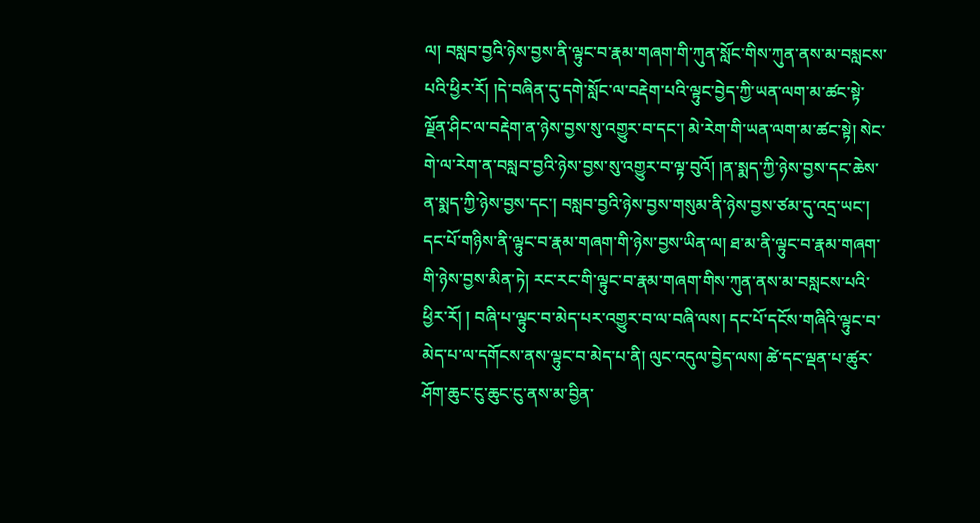ལ། བསླབ་བྱའི་ཉེས་བྱས་ནི་ལྟུང་བ་རྣམ་གཞག་གི་ཀུན་སློང་གིས་ཀུན་ནས་མ་བསླངས་པའི་ཕྱིར་རོ། །དེ་བཞིན་དུ་དགེ་སློང་ལ་བརྡེག་པའི་ལྟུང་བྱེད་ཀྱི་ཡན་ལག་མ་ཚང་སྟེ་ལྗོན་ཤིང་ལ་བརྡེག་ན་ཉེས་བྱས་སུ་འགྱུར་བ་དང་། མེ་རེག་གི་ཡན་ལག་མ་ཚང་སྟེ། སེང་གེ་ལ་རེག་ན་བསླབ་བྱའི་ཉེས་བྱས་སུ་འགྱུར་བ་ལྟ་བུའོ། །ན་སྨད་ཀྱི་ཉེས་བྱས་དང་ཆེས་ན་སྨད་ཀྱི་ཉེས་བྱས་དང་། བསླབ་བྱའི་ཉེས་བྱས་གསུམ་ནི་ཉེས་བྱས་ཙམ་དུ་འདྲ་ཡང་། དང་པོ་གཉིས་ནི་ལྟུང་བ་རྣམ་གཞག་གི་ཉེས་བྱས་ཡིན་ལ། ཐ་མ་ནི་ལྟུང་བ་རྣམ་གཞག་གི་ཉེས་བྱས་མིན་ཏེ། རང་རང་གི་ལྟུང་བ་རྣམ་གཞག་གིས་ཀུན་ནས་མ་བསླངས་པའི་ཕྱིར་རོ། ། བཞི་པ་ལྟུང་བ་མེད་པར་འགྱུར་བ་ལ་བཞི་ལས། དང་པོ་དངོས་གཞིའི་ལྟུང་བ་མེད་པ་ལ་དགོངས་ནས་ལྟུང་བ་མེད་པ་ནི། ལུང་འདུལ་བྱེད་ལས། ཚེ་དང་ལྡན་པ་ཚུར་ཤོག་ཆུང་ངུ་ཆུང་ངུ་ནས་མ་བྱིན་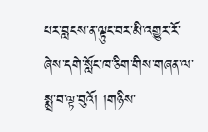པར་བླངས་ན་ལྟུང་བར་མི་འགྱུར་རོ་ཞེས་དགེ་སློང་ཁ་ཅིག་གིས་གཞན་ལ་སྨྲ་བ་ལྟ་བུའོ། །གཉིས་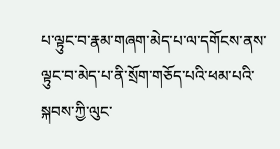པ་ལྟུང་བ་རྣམ་གཞག་མེད་པ་ལ་དགོངས་ནས་ལྟུང་བ་མེད་པ་ནི་སྲོག་གཅོད་པའི་ཕམ་པའི་སྐབས་ཀྱི་ལུང་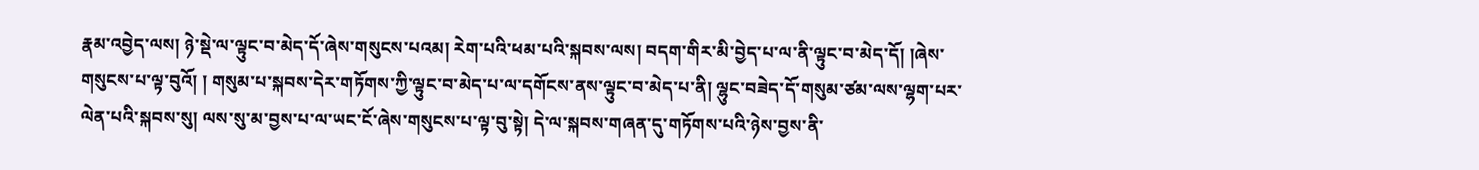རྣམ་འབྱེད་ལས། ཉེ་སྡེ་ལ་ལྟུང་བ་མེད་དོ་ཞེས་གསུངས་པའམ། རེག་པའི་ཕམ་པའི་སྐབས་ལས། བདག་གིར་མི་བྱེད་པ་ལ་ནི་ལྟུང་བ་མེད་དོ། །ཞེས་གསུངས་པ་ལྟ་བུའོ། ། གསུམ་པ་སྐབས་དེར་གཏོགས་ཀྱི་ལྟུང་བ་མེད་པ་ལ་དགོངས་ནས་ལྟུང་བ་མེད་པ་ནི། ལྷུང་བཟེད་དོ་གསུམ་ཙམ་ལས་ལྷག་པར་ལེན་པའི་སྐབས་སུ། ལས་སུ་མ་བྱས་པ་ལ་ཡང་ངོ་ཞེས་གསུངས་པ་ལྟ་བུ་སྟེ། དེ་ལ་སྐབས་གཞན་དུ་གཏོགས་པའི་ཉེས་བྱས་ནི་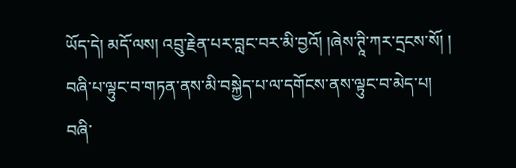ཡོད་དེ། མདོ་ལས། འབྲུ་རྗེན་པར་བླང་བར་མི་བྱའོ། །ཞེས་ཊཱི་ཀར་དྲངས་སོ། །
བཞི་པ་ལྟུང་བ་གཏན་ནས་མི་བསྐྱེད་པ་ལ་དགོངས་ནས་ལྟུང་བ་མེད་པ།
བཞི་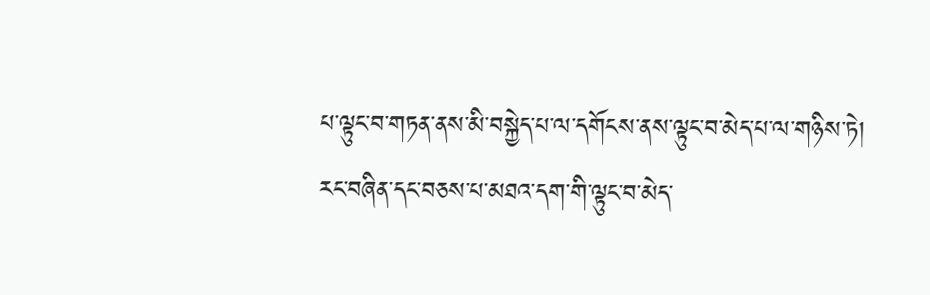པ་ལྟུང་བ་གཏན་ནས་མི་བསྐྱེད་པ་ལ་དགོངས་ནས་ལྟུང་བ་མེད་པ་ལ་གཉིས་ཏེ།
རང་བཞིན་དང་བཅས་པ་མཐའ་དག་གི་ལྟུང་བ་མེད་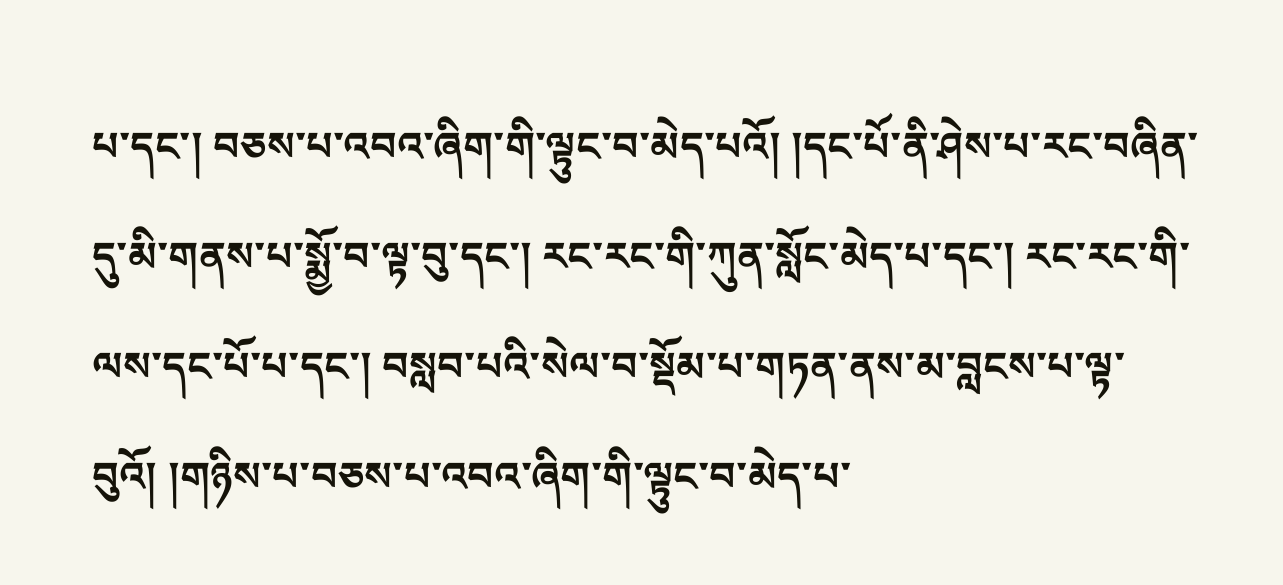པ་དང་། བཅས་པ་འབའ་ཞིག་གི་ལྟུང་བ་མེད་པའོ། །དང་པོ་ནི་ཤེས་པ་རང་བཞིན་དུ་མི་གནས་པ་སྨྱོ་བ་ལྟ་བུ་དང་། རང་རང་གི་ཀུན་སློང་མེད་པ་དང་། རང་རང་གི་ལས་དང་པོ་པ་དང་། བསླབ་པའི་སེལ་བ་སྡོམ་པ་གཏན་ནས་མ་བླངས་པ་ལྟ་བུའོ། །གཉིས་པ་བཅས་པ་འབའ་ཞིག་གི་ལྟུང་བ་མེད་པ་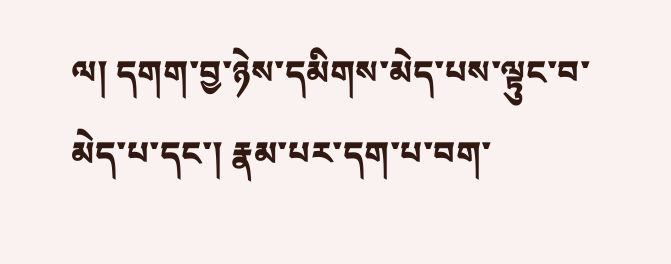ལ། དགག་བྱ་ཉེས་དམིགས་མེད་པས་ལྟུང་བ་མེད་པ་དང་། རྣམ་པར་དག་པ་བག་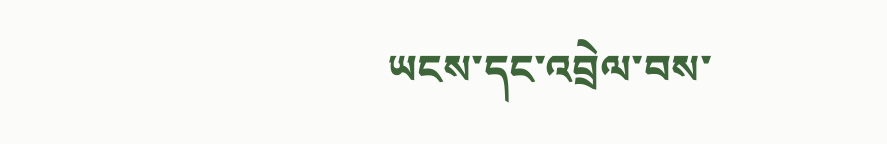ཡངས་དང་འབྲེལ་བས་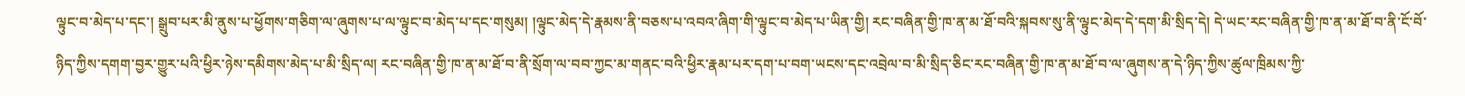ལྟུང་བ་མེད་པ་དང་། སྒྲུབ་པར་མི་ནུས་པ་ཕྱོགས་གཅིག་ལ་ཞུགས་པ་ལ་ལྟུང་བ་མེད་པ་དང་གསུམ། །ལྟུང་མེད་དེ་རྣམས་ནི་བཅས་པ་འབའ་ཞིག་གི་ལྟུང་བ་མེད་པ་ཡིན་གྱི། རང་བཞིན་གྱི་ཁ་ན་མ་ཐོ་བའི་སྐབས་སུ་ནི་ལྟུང་མེད་དེ་དག་མི་སྲིད་དེ། དེ་ཡང་རང་བཞིན་གྱི་ཁ་ན་མ་ཐོ་བ་ནི་ངོ་བོ་ཉིད་ཀྱིས་དགག་བྱར་གྱུར་པའི་ཕྱིར་ཉེས་དམིགས་མེད་པ་མི་སྲིད་ལ། རང་བཞིན་གྱི་ཁ་ན་མ་ཐོ་བ་ནི་སྲོག་ལ་བབ་ཀྱང་མ་གནང་བའི་ཕྱིར་རྣམ་པར་དག་པ་བག་ཡངས་དང་འབྲེལ་བ་མི་སྲིད་ཅིང་རང་བཞིན་གྱི་ཁ་ན་མ་ཐོ་བ་ལ་ཞུགས་ན་དེ་ཉིད་ཀྱིས་ཚུལ་ཁྲིམས་ཀྱི་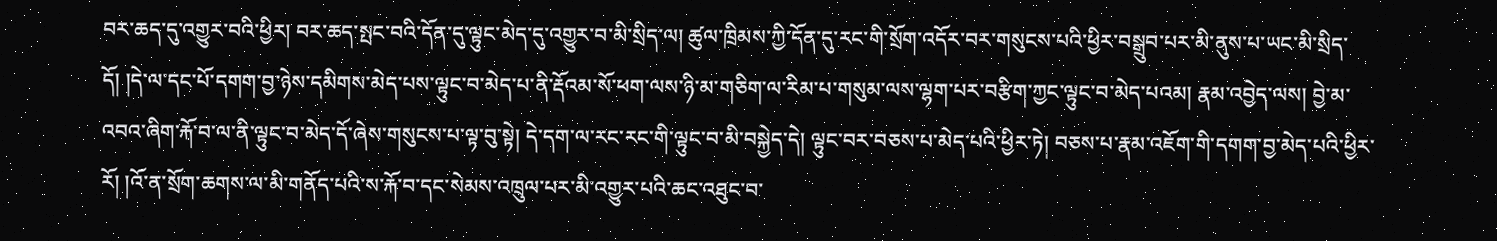བར་ཆད་དུ་འགྱུར་བའི་ཕྱིར། བར་ཆད་སྤང་བའི་དོན་དུ་ལྟུང་མེད་དུ་འགྱུར་བ་མི་སྲིད་ལ། ཚུལ་ཁྲིམས་ཀྱི་དོན་དུ་རང་གི་སྲོག་འདོར་བར་གསུངས་པའི་ཕྱིར་བསྒྲུབ་པར་མི་ནུས་པ་ཡང་མི་སྲིད་དོ། །དེ་ལ་དང་པོ་དགག་བྱ་ཉེས་དམིགས་མེད་པས་ལྟུང་བ་མེད་པ་ནི་རྡོའམ་སོ་ཕག་ལས་ཉི་མ་གཅིག་ལ་རིམ་པ་གསུམ་ལས་ལྷག་པར་བརྩིག་ཀྱང་ལྟུང་བ་མེད་པའམ། རྣམ་འབྱེད་ལས། བྱེ་མ་འབའ་ཞིག་རྐོ་བ་ལ་ནི་ལྟུང་བ་མེད་དོ་ཞེས་གསུངས་པ་ལྟ་བུ་སྟེ། དེ་དག་ལ་རང་རང་གི་ལྟུང་བ་མི་བསྐྱེད་དེ། ལྟུང་བར་བཅས་པ་མེད་པའི་ཕྱིར་ཏེ། བཅས་པ་རྣམ་འཇོག་གི་དགག་བྱ་མེད་པའི་ཕྱིར་རོ། །འོ་ན་སྲོག་ཆགས་ལ་མི་གནོད་པའི་ས་རྐོ་བ་དང་སེམས་འཁྲུལ་པར་མི་འགྱུར་པའི་ཆང་འཐུང་བ་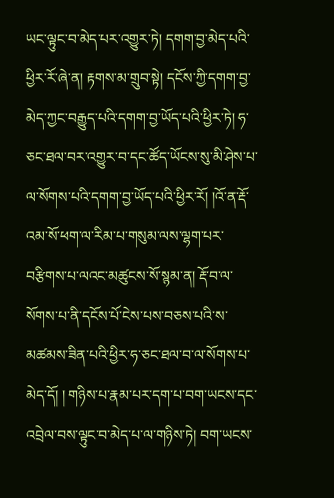ཡང་ལྟུང་བ་མེད་པར་འགྱུར་ཏེ། དགག་བྱ་མེད་པའི་ཕྱིར་རོ་ཞེ་ན། རྟགས་མ་གྲུབ་སྟེ། དངོས་ཀྱི་དགག་བྱ་མེད་ཀྱང་བརྒྱུད་པའི་དགག་བྱ་ཡོད་པའི་ཕྱིར་ཏེ། ཧ་ཅང་ཐལ་བར་འགྱུར་བ་དང་ཚོད་ཡོངས་སུ་མི་ཤེས་པ་ལ་སོགས་པའི་དགག་བྱ་ཡོད་པའི་ཕྱིར་རོ། །འོ་ན་རྡོ་འམ་སོ་ཕག་ལ་རིམ་པ་གསུམ་ལས་ལྷག་པར་བརྩིགས་པ་ལའང་མཚུངས་སོ་སྙམ་ན། རྡོ་བ་ལ་སོགས་པ་ནི་དངོས་པོ་ངེས་པས་བཅས་པའི་ས་མཚམས་ཟིན་པའི་ཕྱིར་ཧ་ཅང་ཐལ་བ་ལ་སོགས་པ་མེད་དོ། ། གཉིས་པ་རྣམ་པར་དག་པ་བག་ཡངས་དང་འབྲེལ་བས་ལྟུང་བ་མེད་པ་ལ་གཉིས་ཏེ། བག་ཡངས་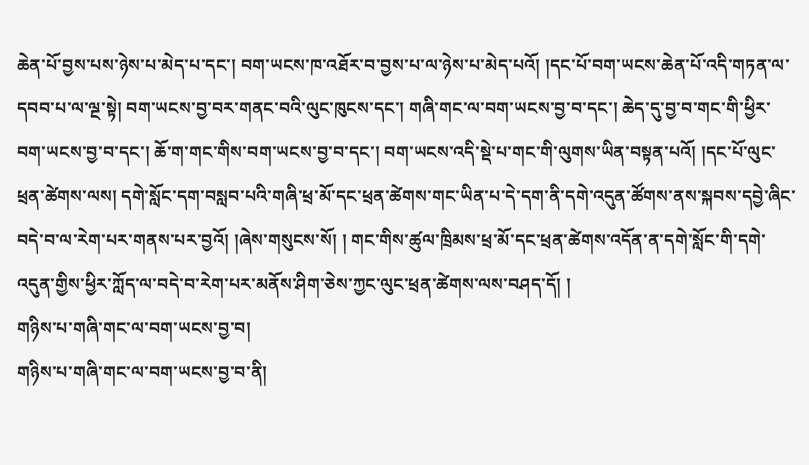ཆེན་པོ་བྱས་པས་ཉེས་པ་མེད་པ་དང་། བག་ཡངས་ཁ་འཐོར་བ་བྱས་པ་ལ་ཉེས་པ་མེད་པའོ། །དང་པོ་བག་ཡངས་ཆེན་པོ་འདི་གཏན་ལ་དབབ་པ་ལ་ལྔ་སྟེ། བག་ཡངས་བྱ་བར་གནང་བའི་ལུང་ཁུངས་དང་། གཞི་གང་ལ་བག་ཡངས་བྱ་བ་དང་། ཆེད་དུ་བྱ་བ་གང་གི་ཕྱིར་བག་ཡངས་བྱ་བ་དང་། ཆོ་ག་གང་གིས་བག་ཡངས་བྱ་བ་དང་། བག་ཡངས་འདི་སྡེ་པ་གང་གི་ལུགས་ཡིན་བསྟན་པའོ། །དང་པོ་ལུང་ཕྲན་ཚེགས་ལས། དགེ་སློང་དག་བསླབ་པའི་གཞི་ཕྲ་མོ་དང་ཕྲན་ཚེགས་གང་ཡིན་པ་དེ་དག་ནི་དགེ་འདུན་ཚོགས་ནས་སྐབས་དབྱེ་ཞིང་བདེ་བ་ལ་རེག་པར་གནས་པར་བྱའོ། །ཞེས་གསུངས་སོ། ། གང་གིས་ཚུལ་ཁྲིམས་ཕྲ་མོ་དང་ཕྲན་ཚེགས་འདོན་ན་དགེ་སློང་གི་དགེ་འདུན་གྱིས་ཕྱིར་ཀློད་ལ་བདེ་བ་རེག་པར་མནོས་ཤིག་ཅེས་ཀྱང་ལུང་ཕྲན་ཚེགས་ལས་བཤད་དོ། །
གཉིས་པ་གཞི་གང་ལ་བག་ཡངས་བྱ་བ།
གཉིས་པ་གཞི་གང་ལ་བག་ཡངས་བྱ་བ་ནི།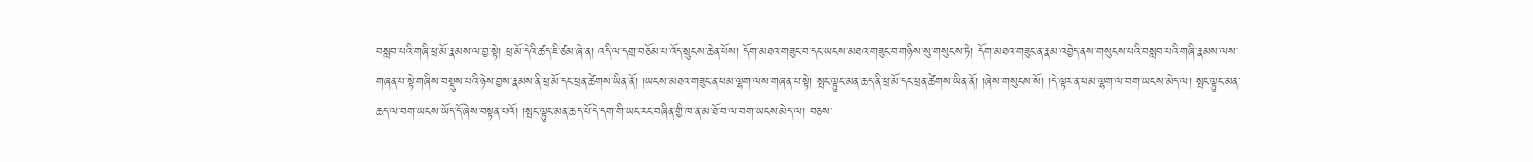བསླབ་པའི་གཞི་ཕྲ་མོ་རྣམས་ལ་བྱ་སྟེ། ཕྲ་མོ་དེའི་ཚད་ཇི་ཙམ་ཞེ་ན། འདི་ལ་དགྲ་བཅོམ་པ་འོད་སྲུངས་ཆེན་པོས། དོག་མཐའ་གཟུང་བ་དང་ཡངས་མཐའ་གཟུང་བ་གཉིས་སུ་གསུངས་ཏེ། དོག་མཐའ་གཟུང་ན་རྣམ་འབྱེད་ནས་གསུངས་པའི་བསླབ་པའི་གཞི་རྣམས་ལས་གཞན་པ་སྟེ་གཞིས་བསྡུས་པའི་ཉེས་བྱས་རྣམས་ནི་ཕྲ་མོ་དང་ཕྲན་ཚེགས་ཡིན་ནོ། །ཡངས་མཐའ་གཟུང་ན་ཕམ་ལྷག་ལས་གཞན་པ་སྟེ། སྤང་ལྟུང་མན་ཆད་ནི་ཕྲ་མོ་དང་ཕྲན་ཚེགས་ཡིན་ནོ། །ཞེས་གསུངས་སོ། །དེ་ལྟར་ན་ཕམ་ལྷག་ལ་བག་ཡངས་མེད་ལ། སྤང་ལྟུང་མན་ཆད་ལ་བག་ཡངས་ཡོད་དོ་ཞེས་བསྟན་པའོ། །སྤང་ལྟུང་མན་ཆད་པོ་དེ་དག་གི་ཡང་རང་བཞིན་གྱི་ཁ་ན་མ་ཐོ་བ་ལ་བག་ཡངས་མེད་ལ། བཅས་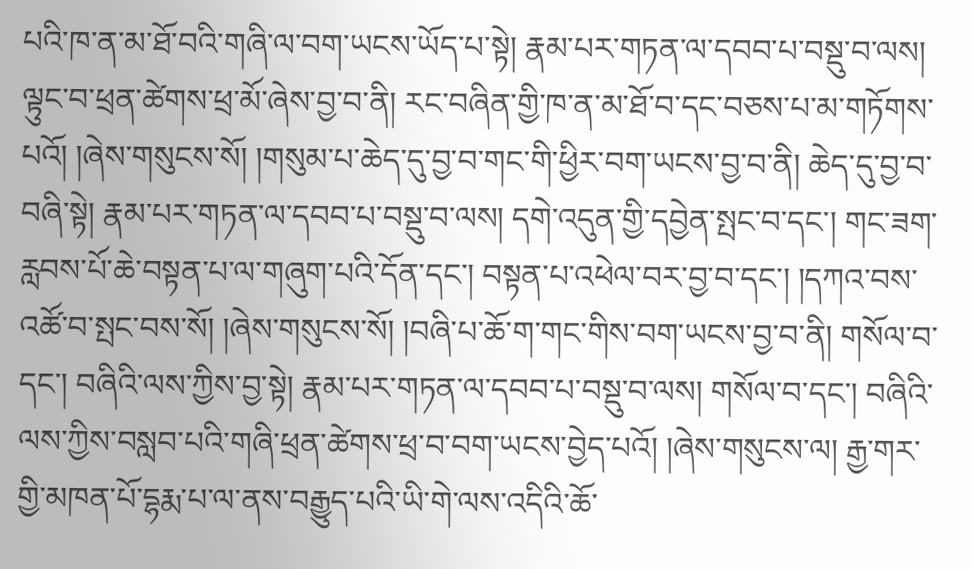པའི་ཁ་ན་མ་ཐོ་བའི་གཞི་ལ་བག་ཡངས་ཡོད་པ་སྟེ། རྣམ་པར་གཏན་ལ་དབབ་པ་བསྡུ་བ་ལས། ལྟུང་བ་ཕྲན་ཚེགས་ཕྲ་མོ་ཞེས་བྱ་བ་ནི། རང་བཞིན་གྱི་ཁ་ན་མ་ཐོ་བ་དང་བཅས་པ་མ་གཏོགས་པའོ། །ཞེས་གསུངས་སོ། །གསུམ་པ་ཆེད་དུ་བྱ་བ་གང་གི་ཕྱིར་བག་ཡངས་བྱ་བ་ནི། ཆེད་དུ་བྱ་བ་བཞི་སྟེ། རྣམ་པར་གཏན་ལ་དབབ་པ་བསྡུ་བ་ལས། དགེ་འདུན་གྱི་དབྱེན་སྤང་བ་དང་། གང་ཟག་རླབས་པོ་ཆེ་བསྟན་པ་ལ་གཞུག་པའི་དོན་དང་། བསྟན་པ་འཕེལ་བར་བྱ་བ་དང་། །དཀའ་བས་འཚོ་བ་སྤང་བས་སོ། །ཞེས་གསུངས་སོ། །བཞི་པ་ཆོ་ག་གང་གིས་བག་ཡངས་བྱ་བ་ནི། གསོལ་བ་དང་། བཞིའི་ལས་ཀྱིས་བྱ་སྟེ། རྣམ་པར་གཏན་ལ་དབབ་པ་བསྡུ་བ་ལས། གསོལ་བ་དང་། བཞིའི་ལས་ཀྱིས་བསླབ་པའི་གཞི་ཕྲན་ཚེགས་ཕྲ་བ་བག་ཡངས་བྱེད་པའོ། །ཞེས་གསུངས་ལ། རྒྱ་གར་གྱི་མཁན་པོ་དྷརྨ་པ་ལ་ནས་བརྒྱུད་པའི་ཡི་གེ་ལས་འདིའི་ཆོ་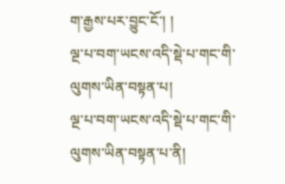ག་རྒྱས་པར་བྱུང་ངོ་། །
ལྔ་པ་བག་ཡངས་འདི་སྡེ་པ་གང་གི་ལུགས་ཡིན་བསྟན་པ།
ལྔ་པ་བག་ཡངས་འདི་སྡེ་པ་གང་གི་ལུགས་ཡིན་བསྟན་པ་ནི།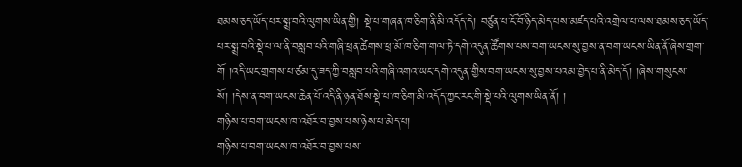ཐམས་ཅད་ཡོད་པར་སྨྲ་བའི་ལུགས་ཡིན་གྱི། སྡེ་པ་གཞན་ཁ་ཅིག་ནི་མི་འདོད་དེ། བཙུན་པ་ངོ་བོ་ཉིད་མེད་པས་མཛད་པའི་འགྲེལ་པ་ལས་ཐམས་ཅད་ཡོད་པར་སྨྲ་བའི་སྡེ་པ་ལ་ནི་བསླབ་པའི་གཞི་ཕྲན་ཚེགས་ཕྲ་མོ་ཁ་ཅིག་གལ་ཏེ་དགེ་འདུན་ཚོགས་པས་བག་ཡངས་སུ་བྱས་ན་བག་ཡངས་ཡིན་ནོ་ཞེས་གྲག་གོ །འདི་ཡང་གྲགས་པ་ཙམ་དུ་ཟད་ཀྱི་བསླབ་པའི་གཞི་འགའ་ཡང་དགེ་འདུན་གྱིས་བག་ཡངས་སུ་བྱས་པའམ་བྱེད་པ་ནི་མེད་དོ། །ཞེས་གསུངས་སོ། །དེས་ན་བག་ཡངས་ཆེན་པོ་འདི་ནི་ཉན་ཐོས་སྡེ་པ་ཁ་ཅིག་མི་འདོད་ཀྱང་རང་གི་སྡེ་པའི་ལུགས་ཡིན་ནོ། །
གཉིས་པ་བག་ཡངས་ཁ་འཐོར་བ་བྱས་པས་ཉེས་པ་མེད་པ།
གཉིས་པ་བག་ཡངས་ཁ་འཐོར་བ་བྱས་པས་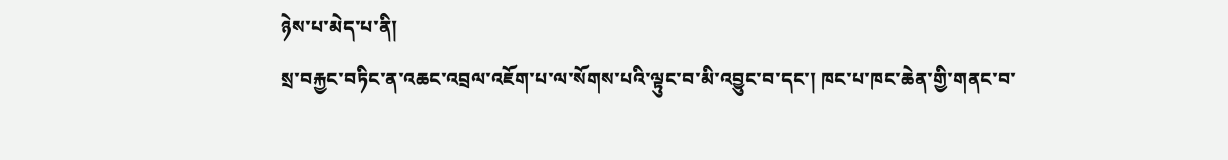ཉེས་པ་མེད་པ་ནི།
སྲ་བརྐྱང་བཏིང་ན་འཆང་འབྲལ་འཇོག་པ་ལ་སོགས་པའི་ལྟུང་བ་མི་འབྱུང་བ་དང་། ཁང་པ་ཁང་ཆེན་གྱི་གནང་བ་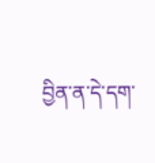བྱིན་ན་དེ་དག་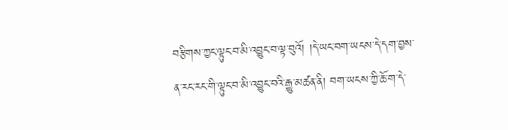བརྩིགས་ཀྱང་ལྟུང་བ་མི་འབྱུང་བ་ལྟ་བུའོ། །དེ་ཡང་བག་ཡངས་དེ་དག་བྱས་ན་རང་རང་གི་ལྟུང་བ་མི་འབྱུང་བའི་རྒྱུ་མཚན་ནི། བག་ཡངས་ཀྱི་ཆོ་ག་དེ་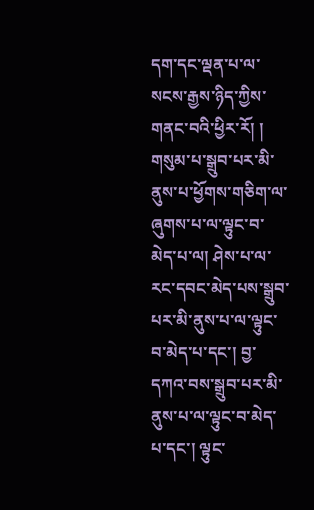དག་དང་ལྡན་པ་ལ་སངས་རྒྱས་ཉིད་ཀྱིས་གནང་བའི་ཕྱིར་རོ། ། གསུམ་པ་སྒྲུབ་པར་མི་ནུས་པ་ཕྱོགས་གཅིག་ལ་ཞུགས་པ་ལ་ལྟུང་བ་མེད་པ་ལ། ཤེས་པ་ལ་རང་དབང་མེད་པས་སྒྲུབ་པར་མི་ནུས་པ་ལ་ལྟུང་བ་མེད་པ་དང་། བྱ་དཀའ་བས་སྒྲུབ་པར་མི་ནུས་པ་ལ་ལྟུང་བ་མེད་པ་དང་། ལྟུང་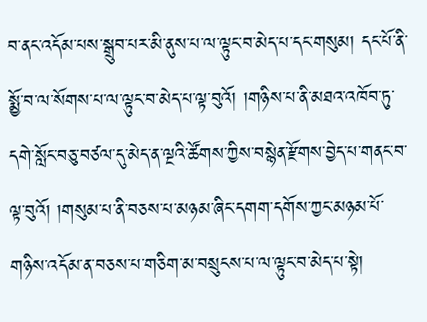བ་ནང་འདོམ་པས་སྒྲུབ་པར་མི་ནུས་པ་ལ་ལྟུང་བ་མེད་པ་དང་གསུམ། དང་པོ་ནི་སྨྱོ་བ་ལ་སོགས་པ་ལ་ལྟུང་བ་མེད་པ་ལྟ་བུའོ། །གཉིས་པ་ནི་མཐའ་འཁོབ་ཏུ་དགེ་སློང་བཅུ་བཙལ་དུ་མེད་ན་ལྔའི་ཚོགས་ཀྱིས་བསྙེན་རྫོགས་བྱེད་པ་གནང་བ་ལྟ་བུའོ། །གསུམ་པ་ནི་བཅས་པ་མཉམ་ཞིང་དགག་དགོས་ཀྱང་མཉམ་པོ་གཉིས་འདོམ་ན་བཅས་པ་གཅིག་མ་བསྲུངས་པ་ལ་ལྟུང་བ་མེད་པ་སྟེ།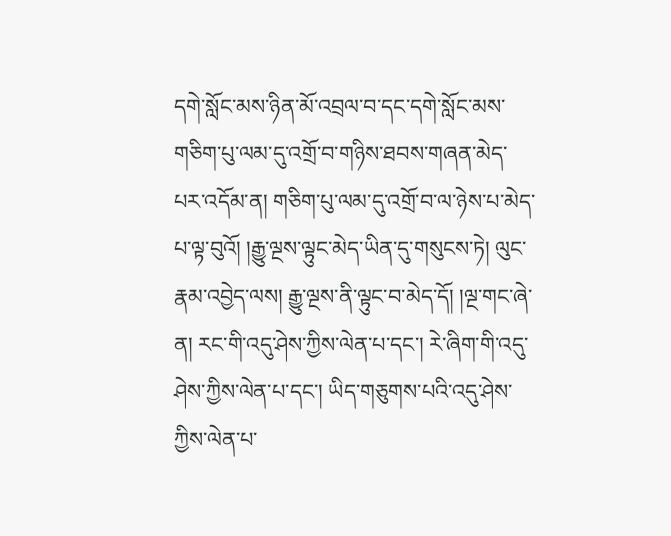དགེ་སློང་མས་ཉིན་མོ་འབྲལ་བ་དང་དགེ་སློང་མས་གཅིག་པུ་ལམ་དུ་འགྲོ་བ་གཉིས་ཐབས་གཞན་མེད་པར་འདོམ་ན། གཅིག་པུ་ལམ་དུ་འགྲོ་བ་ལ་ཉེས་པ་མེད་པ་ལྟ་བུའོ། །རྒྱུ་ལྔས་ལྟུང་མེད་ཡིན་དུ་གསུངས་ཏེ། ལུང་རྣམ་འབྱེད་ལས། རྒྱུ་ལྔས་ནི་ལྟུང་བ་མེད་དོ། །ལྔ་གང་ཞེ་ན། རང་གི་འདུ་ཤེས་ཀྱིས་ལེན་པ་དང་། རེ་ཞིག་གི་འདུ་ཤེས་ཀྱིས་ལེན་པ་དང་། ཡིད་གཅུགས་པའི་འདུ་ཤེས་ཀྱིས་ལེན་པ་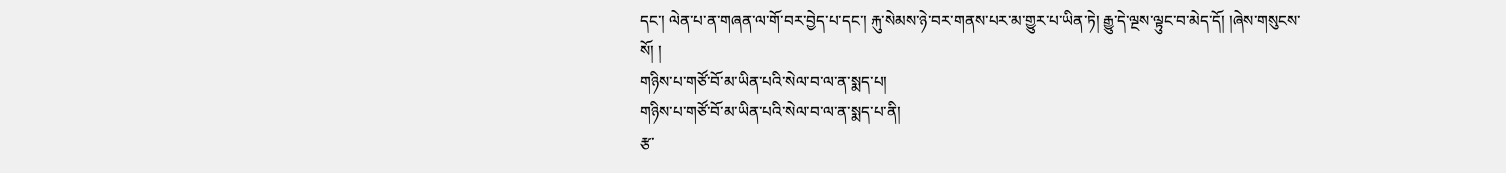དང་། ལེན་པ་ན་གཞན་ལ་གོ་བར་བྱེད་པ་དང་། རྐུ་སེམས་ཉེ་བར་གནས་པར་མ་གྱུར་པ་ཡིན་ཏེ། རྒྱུ་དེ་ལྔས་ལྟུང་བ་མེད་དོ། །ཞེས་གསུངས་སོ། །
གཉིས་པ་གཙོ་བོ་མ་ཡིན་པའི་སེལ་བ་ལ་ན་སྨད་པ།
གཉིས་པ་གཙོ་བོ་མ་ཡིན་པའི་སེལ་བ་ལ་ན་སྨད་པ་ནི།
རྩ་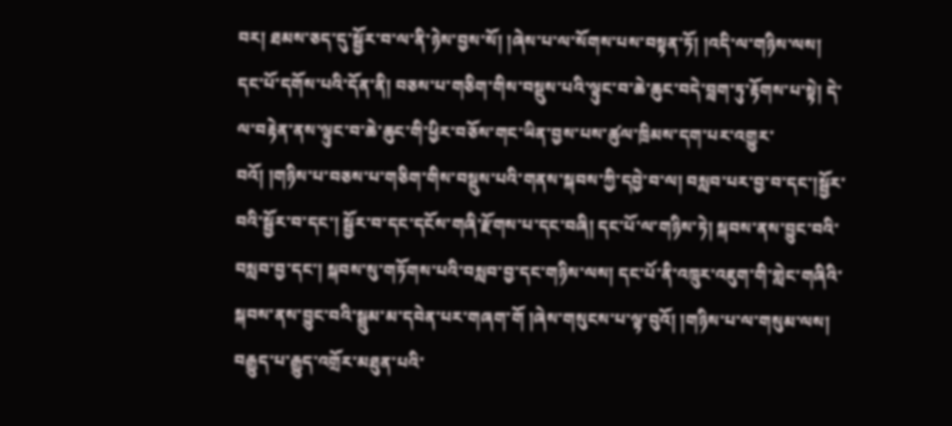བར། ཐམས་ཅད་དུ་སྦྱོར་བ་ལ་ནི་ཉེས་བྱས་སོ། །ཞེས་པ་ལ་སོགས་པས་བསྟན་ཏོ། །འདི་ལ་གཉིས་ལས། དང་པོ་དགོས་པའི་དོན་ནི། བཅས་པ་གཅིག་གིས་བསྡུས་པའི་ལྟུང་བ་ཆེ་ཆུང་བདེ་བླག་ཏུ་རྟོགས་པ་སྟེ། དེ་ལ་བརྟེན་ནས་ལྟུང་བ་ཆེ་ཆུང་གི་ཕྱིར་བཅོས་གང་ཡིན་བྱས་པས་ཚུལ་ཁྲིམས་དག་པར་འགྱུར་བའོ། །གཉིས་པ་བཅས་པ་གཅིག་གིས་བསྡུས་པའི་གནས་སྐབས་ཀྱི་དབྱེ་བ་ལ། བསླབ་པར་བྱ་བ་དང་།སྦྱོར་བའི་སྦྱོར་བ་དང་། སྦྱོར་བ་དང་དངོས་གཞི་རྫོགས་པ་དང་བཞི། དང་པོ་ལ་གཉིས་ཏེ། སྐབས་ནས་བྱུང་བའི་བསླབ་བྱ་དང་། སྐབས་སུ་གཏོགས་པའི་བསླབ་བྱ་དང་གཉིས་ལས། དང་པོ་ནི་འཁྲུར་འཇུག་གི་གླེང་གཞིའི་སྐབས་ནས་བྱུང་བའི་སྦྲུམ་མ་དབེན་པར་གཞག་གོ །ཞེས་གསུངས་པ་ལྟ་བུའོ། །གཉིས་པ་ལ་གསུམ་ལས། བརྒྱུད་པ་རྒྱུད་འགྲོར་མཐུན་པའི་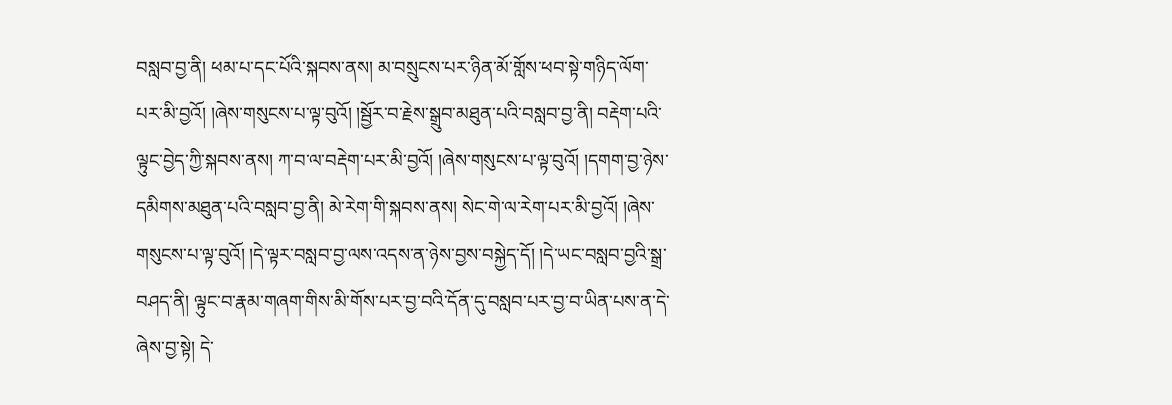བསླབ་བྱ་ནི། ཕམ་པ་དང་པོའི་སྐབས་ནས། མ་བསྲུངས་པར་ཉིན་མོ་གློས་ཕབ་སྟེ་གཉིད་ལོག་པར་མི་བྱའོ། །ཞེས་གསུངས་པ་ལྟ་བུའོ། །སྦྱོར་བ་རྗེས་སྒྲུབ་མཐུན་པའི་བསླབ་བྱ་ནི། བརྡེག་པའི་ལྟུང་བྱེད་ཀྱི་སྐབས་ནས། ཀ་བ་ལ་བརྡེག་པར་མི་བྱའོ། །ཞེས་གསུངས་པ་ལྟ་བུའོ། །དགག་བྱ་ཉེས་དམིགས་མཐུན་པའི་བསླབ་བྱ་ནི། མེ་རེག་གི་སྐབས་ནས། སེང་གེ་ལ་རེག་པར་མི་བྱའོ། །ཞེས་གསུངས་པ་ལྟ་བུའོ། །དེ་ལྟར་བསླབ་བྱ་ལས་འདས་ན་ཉེས་བྱས་བསྐྱེད་དོ། །དེ་ཡང་བསླབ་བྱའི་སྒྲ་བཤད་ནི། ལྟུང་བ་རྣམ་གཞག་གིས་མི་གོས་པར་བྱ་བའི་དོན་དུ་བསླབ་པར་བྱ་བ་ཡིན་པས་ན་དེ་ཞེས་བྱ་སྟེ། དེ་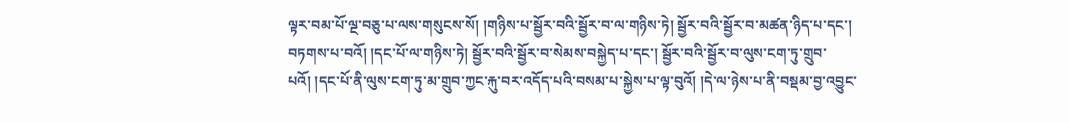ལྟར་བམ་པོ་ལྔ་བཅུ་པ་ལས་གསུངས་སོ། །གཉིས་པ་སྦྱོར་བའི་སྦྱོར་བ་ལ་གཉིས་ཏེ། སྦྱོར་བའི་སྦྱོར་བ་མཚན་ཉིད་པ་དང་། བཏགས་པ་བའོ། །དང་པོ་ལ་གཉིས་ཏེ། སྦྱོར་བའི་སྦྱོར་བ་སེམས་བསྐྱེད་པ་དང་། སྦྱོར་བའི་སྦྱོར་བ་ལུས་ངག་ཏུ་གྲུབ་པའོ། །དང་པོ་ནི་ལུས་ངག་ཏུ་མ་གྲུབ་ཀྱང་རྐུ་བར་འདོད་པའི་བསམ་པ་སྐྱེས་པ་ལྟ་བུའོ། །དེ་ལ་ཉེས་པ་ནི་བསྡམ་བྱ་འབྱུང་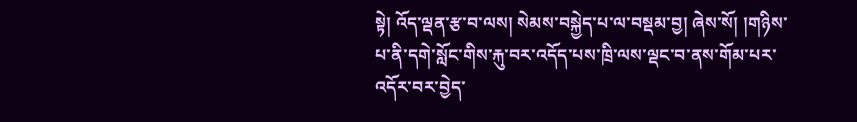སྟེ། འོད་ལྡན་རྩ་བ་ལས། སེམས་བསྐྱེད་པ་ལ་བསྡམ་བྱ། ཞེས་སོ། །གཉིས་པ་ནི་དགེ་སློང་གིས་རྐུ་བར་འདོད་པས་ཁྲི་ལས་ལྡང་བ་ནས་གོམ་པར་འདོར་བར་བྱེད་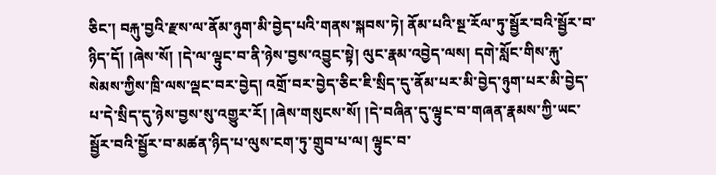ཅིང་། བརྐུ་བྱའི་རྫས་ལ་ནོམ་ཉུག་མི་བྱེད་པའི་གནས་སྐབས་ཏེ། ནོམ་པའི་སྔ་རོལ་ཏུ་སྦྱོར་བའི་སྦྱོར་བ་ཉིད་དོ། །ཞེས་སོ། །དེ་ལ་ལྟུང་བ་ནི་ཉེས་བྱས་འབྱུང་སྟེ། ལུང་རྣམ་འབྱེད་ལས། དགེ་སློང་གིས་རྐུ་སེམས་ཀྱིས་ཁྲི་ལས་ལྡང་བར་བྱེད། འགྲོ་བར་བྱེད་ཅིང་ཇི་སྲིད་དུ་ནོམ་པར་མི་བྱེད་ཉུག་པར་མི་བྱེད་པ་དེ་སྲིད་དུ་ཉེས་བྱས་སུ་འགྱུར་རོ། །ཞེས་གསུངས་སོ། །དེ་བཞིན་དུ་ལྟུང་བ་གཞན་རྣམས་ཀྱི་ཡང་སྦྱོར་བའི་སྦྱོར་བ་མཚན་ཉིད་པ་ལུས་ངག་ཏུ་གྲུབ་པ་ལ། ལྟུང་བ་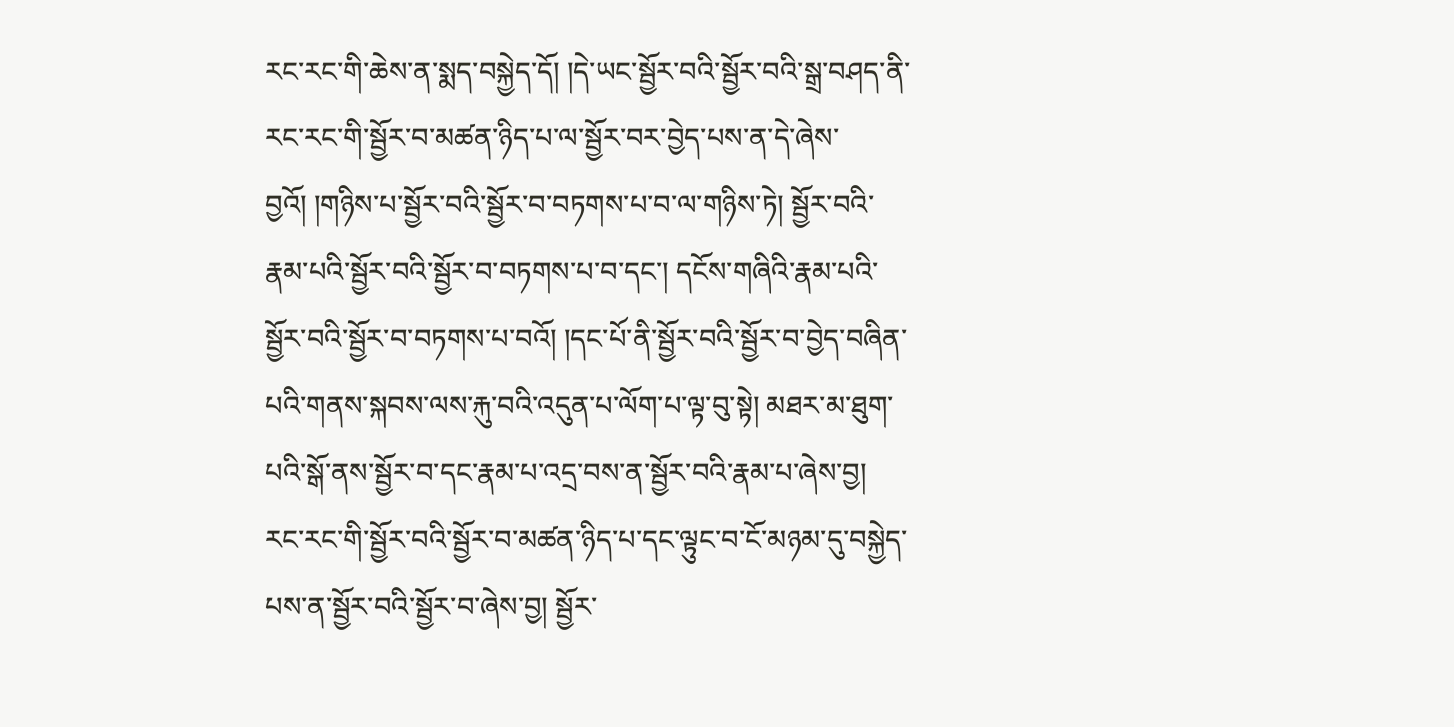རང་རང་གི་ཆེས་ན་སྨད་བསྐྱེད་དོ། །དེ་ཡང་སྦྱོར་བའི་སྦྱོར་བའི་སྒྲ་བཤད་ནི་རང་རང་གི་སྦྱོར་བ་མཚན་ཉིད་པ་ལ་སྦྱོར་བར་བྱེད་པས་ན་དེ་ཞེས་བྱའོ། །གཉིས་པ་སྦྱོར་བའི་སྦྱོར་བ་བཏགས་པ་བ་ལ་གཉིས་ཏེ། སྦྱོར་བའི་རྣམ་པའི་སྦྱོར་བའི་སྦྱོར་བ་བཏགས་པ་བ་དང་། དངོས་གཞིའི་རྣམ་པའི་སྦྱོར་བའི་སྦྱོར་བ་བཏགས་པ་བའོ། །དང་པོ་ནི་སྦྱོར་བའི་སྦྱོར་བ་བྱེད་བཞིན་པའི་གནས་སྐབས་ལས་རྐུ་བའི་འདུན་པ་ལོག་པ་ལྟ་བུ་སྟེ། མཐར་མ་ཐུག་པའི་སྒོ་ནས་སྦྱོར་བ་དང་རྣམ་པ་འདྲ་བས་ན་སྦྱོར་བའི་རྣམ་པ་ཞེས་བྱ། རང་རང་གི་སྦྱོར་བའི་སྦྱོར་བ་མཚན་ཉིད་པ་དང་ལྟུང་བ་ངོ་མཉམ་དུ་བསྐྱེད་པས་ན་སྦྱོར་བའི་སྦྱོར་བ་ཞེས་བྱ། སྦྱོར་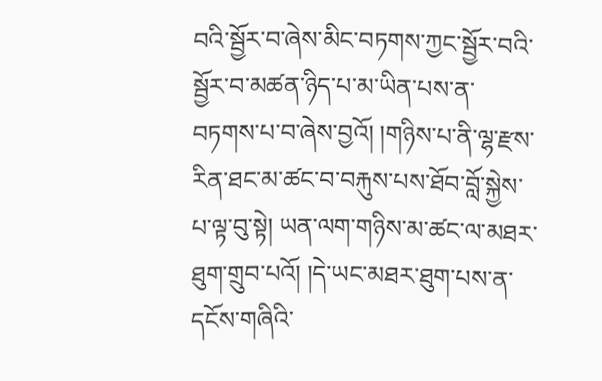བའི་སྦྱོར་བ་ཞེས་མིང་བཏགས་ཀྱང་སྦྱོར་བའི་སྦྱོར་བ་མཚན་ཉིད་པ་མ་ཡིན་པས་ན་བཏགས་པ་བ་ཞེས་བྱའོ། །གཉིས་པ་ནི་ལྷ་རྫས་རིན་ཐང་མ་ཚང་བ་བརྐུས་པས་ཐོབ་བློ་སྐྱེས་པ་ལྟ་བུ་སྟེ། ཡན་ལག་གཉིས་མ་ཚང་ལ་མཐར་ཐུག་གྲུབ་པའོ། །དེ་ཡང་མཐར་ཐུག་པས་ན་དངོས་གཞིའི་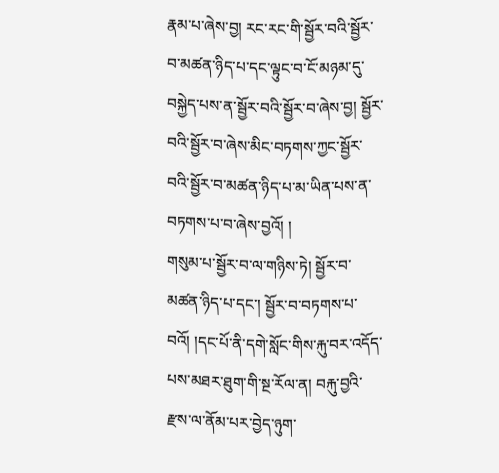རྣམ་པ་ཞེས་བྱ། རང་རང་གི་སྦྱོར་བའི་སྦྱོར་བ་མཚན་ཉིད་པ་དང་ལྟུང་བ་ངོ་མཉམ་དུ་བསྐྱེད་པས་ན་སྦྱོར་བའི་སྦྱོར་བ་ཞེས་བྱ། སྦྱོར་བའི་སྦྱོར་བ་ཞེས་མིང་བཏགས་ཀྱང་སྦྱོར་བའི་སྦྱོར་བ་མཚན་ཉིད་པ་མ་ཡིན་པས་ན་བཏགས་པ་བ་ཞེས་བྱའོ། །
གསུམ་པ་སྦྱོར་བ་ལ་གཉིས་ཏེ། སྦྱོར་བ་མཚན་ཉིད་པ་དང་། སྦྱོར་བ་བཏགས་པ་བའོ། །དང་པོ་ནི་དགེ་སློང་གིས་རྐུ་བར་འདོད་པས་མཐར་ཐུག་གི་སྔ་རོལ་ན། བརྐུ་བྱའི་རྫས་ལ་ནོམ་པར་བྱེད་ཉུག་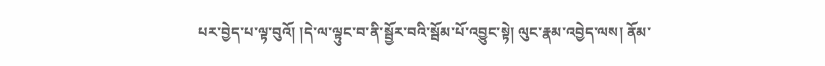པར་བྱེད་པ་ལྟ་བུའོ། །དེ་ལ་ལྟུང་བ་ནི་སྦྱོར་བའི་སྦོམ་པོ་འབྱུང་སྟེ། ལུང་རྣམ་འབྱེད་ལས། ནོམ་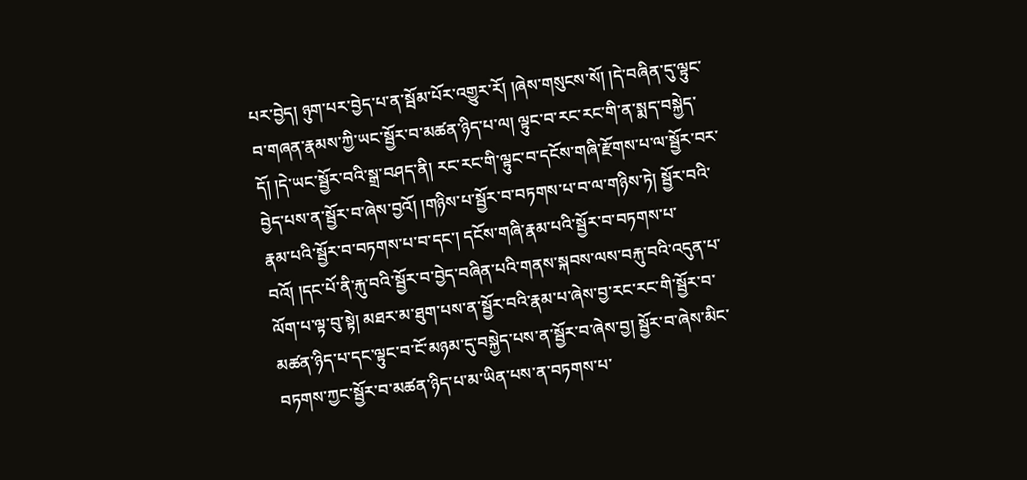པར་བྱེད། ཉུག་པར་བྱེད་པ་ན་སྦོམ་པོར་འགྱུར་རོ། །ཞེས་གསུངས་སོ། །དེ་བཞིན་དུ་ལྟུང་བ་གཞན་རྣམས་ཀྱི་ཡང་སྦྱོར་བ་མཚན་ཉིད་པ་ལ། ལྟུང་བ་རང་རང་གི་ན་སྨད་བསྐྱེད་དོ། །དེ་ཡང་སྦྱོར་བའི་སྒྲ་བཤད་ནི། རང་རང་གི་ལྟུང་བ་དངོས་གཞི་རྫོགས་པ་ལ་སྦྱོར་བར་བྱེད་པས་ན་སྦྱོར་བ་ཞེས་བྱའོ། །གཉིས་པ་སྦྱོར་བ་བཏགས་པ་བ་ལ་གཉིས་ཏེ། སྦྱོར་བའི་རྣམ་པའི་སྦྱོར་བ་བཏགས་པ་བ་དང་། དངོས་གཞི་རྣམ་པའི་སྦྱོར་བ་བཏགས་པ་བའོ། །དང་པོ་ནི་རྐུ་བའི་སྦྱོར་བ་བྱེད་བཞིན་པའི་གནས་སྐབས་ལས་བརྐུ་བའི་འདུན་པ་ལོག་པ་ལྟ་བུ་སྟེ། མཐར་མ་ཐུག་པས་ན་སྦྱོར་བའི་རྣམ་པ་ཞེས་བྱ་རང་རང་གི་སྦྱོར་བ་མཚན་ཉིད་པ་དང་ལྟུང་བ་ངོ་མཉམ་དུ་བསྐྱེད་པས་ན་སྦྱོར་བ་ཞེས་བྱ། སྦྱོར་བ་ཞེས་མིང་བཏགས་ཀྱང་སྦྱོར་བ་མཚན་ཉིད་པ་མ་ཡིན་པས་ན་བཏགས་པ་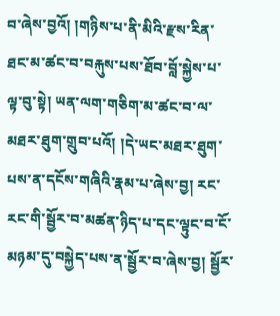བ་ཞེས་བྱའོ། །གཉིས་པ་ནི་མིའི་རྫས་རིན་ཐང་མ་ཚང་བ་བརྐུས་པས་ཐོབ་བློ་སྐྱེས་པ་ལྟ་བུ་སྟེ། ཡན་ལག་གཅིག་མ་ཚང་བ་ལ་མཐར་ཐུག་གྲུབ་པའོ། །དེ་ཡང་མཐར་ཐུག་པས་ན་དངོས་གཞིའི་རྣམ་པ་ཞེས་བྱ། རང་རང་གི་སྦྱོར་བ་མཚན་ཉིད་པ་དང་ལྟུང་བ་ངོ་མཉམ་དུ་བསྐྱེད་པས་ན་སྦྱོར་བ་ཞེས་བྱ། སྦྱོར་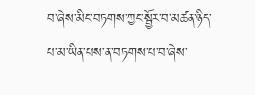བ་ཞེས་མིང་བཏགས་ཀྱང་སྦྱོར་བ་མཚན་ཉིད་པ་མ་ཡིན་པས་ན་བཏགས་པ་བ་ཞེས་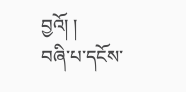བྱའོ། །
བཞི་པ་དངོས་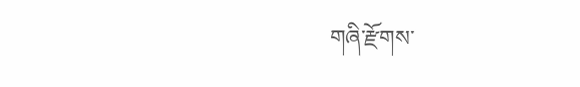གཞི་རྫོགས་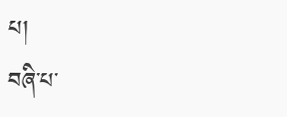པ།
བཞི་པ་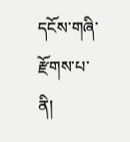དངོས་གཞི་རྫོགས་པ་ནི།